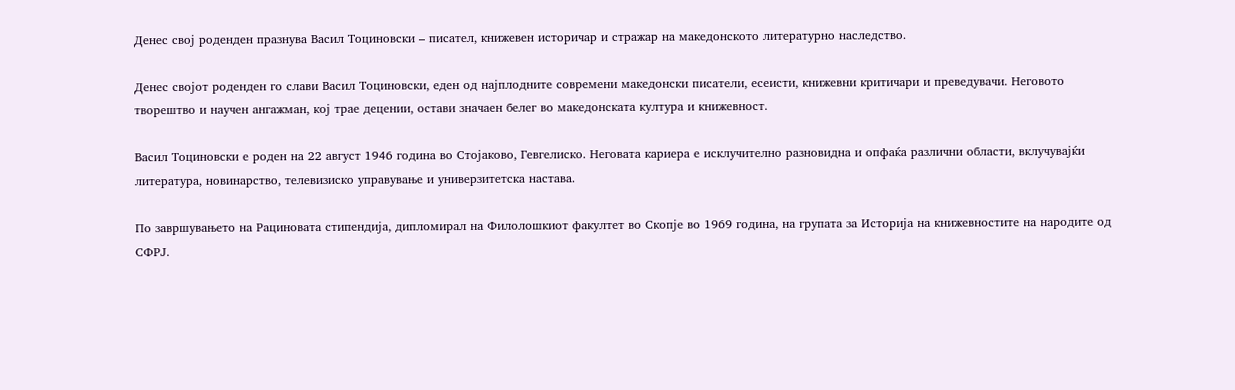Денес свој роденден празнува Васил Тоциновски – писател, книжевен историчар и стражар на македонското литературно наследство.

Денес својот роденден го слави Васил Тоциновски, еден од најплодните современи македонски писатели, есеисти, книжевни критичари и преведувачи. Неговото творештво и научен ангажман, кој трае децении, остави значаен белег во македонската култура и книжевност.

Васил Тоциновски е роден на 22 август 1946 година во Стојаково, Гевгелиско. Неговата кариера е исклучително разновидна и опфаќа различни области, вклучувајќи литература, новинарство, телевизиско управување и универзитетска настава.

По завршувањето на Рациновата стипендија, дипломирал на Филолошкиот факултет во Скопје во 1969 година, на групата за Историја на книжевностите на народите од СФРЈ.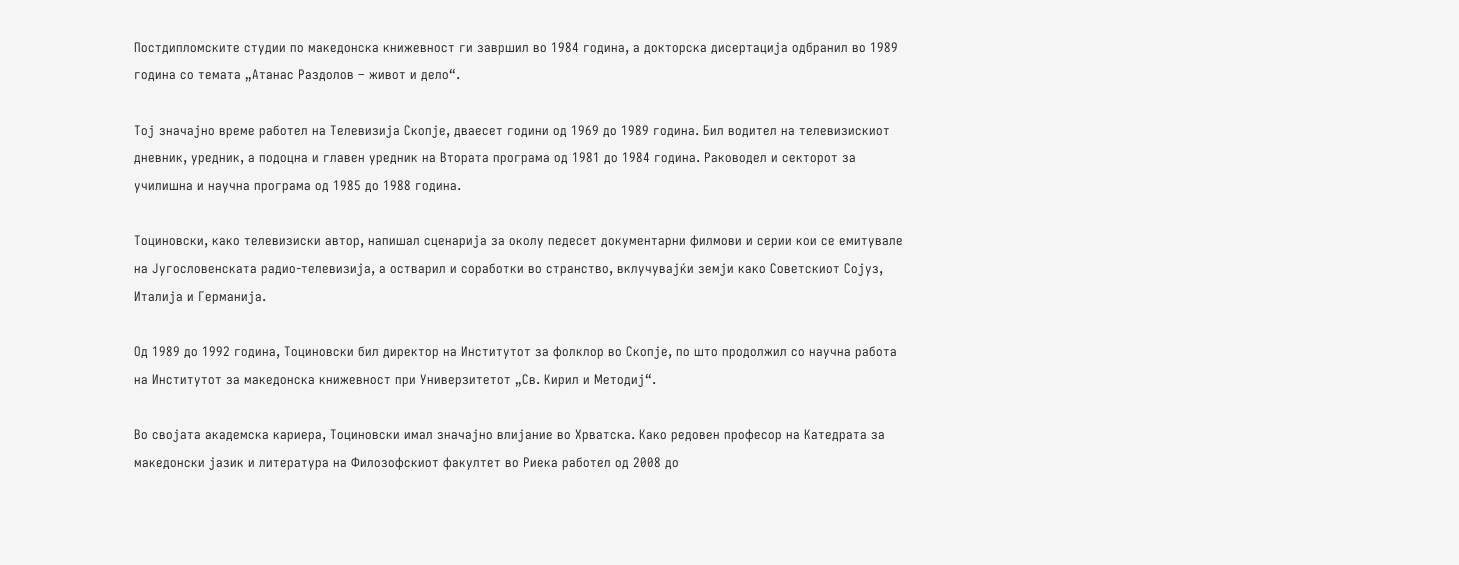Постдипломските студии по македонска книжевност ги завршил во 1984 година, а докторска дисертација одбранил во 1989 година со темата „Атанас Раздолов – живот и дело“.

Тој значајно време работел на Телевизија Скопје, дваесет години од 1969 до 1989 година. Бил водител на телевизискиот дневник, уредник, а подоцна и главен уредник на Втората програма од 1981 до 1984 година. Раководел и секторот за училишна и научна програма од 1985 до 1988 година.

Тоциновски, како телевизиски автор, напишал сценарија за околу педесет документарни филмови и серии кои се емитувале на Југословенската радио-телевизија, а остварил и соработки во странство, вклучувајќи земји како Советскиот Сојуз, Италија и Германија.

Од 1989 до 1992 година, Тоциновски бил директор на Институтот за фолклор во Скопје, по што продолжил со научна работа на Институтот за македонска книжевност при Универзитетот „Св. Кирил и Методиј“.

Во својата академска кариера, Тоциновски имал значајно влијание во Хрватска. Како редовен професор на Катедрата за македонски јазик и литература на Филозофскиот факултет во Риека работел од 2008 до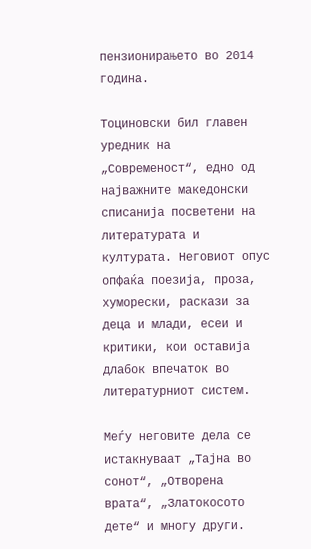пензионирањето во 2014 година.

Тоциновски бил главен уредник на „Современост“, едно од најважните македонски списанија посветени на литературата и културата. Неговиот опус опфаќа поезија, проза, хуморески, раскази за деца и млади, есеи и критики, кои оставија длабок впечаток во литературниот систем.

Меѓу неговите дела се истакнуваат „Тајна во сонот“, „Отворена врата“, „Златокосото дете“ и многу други.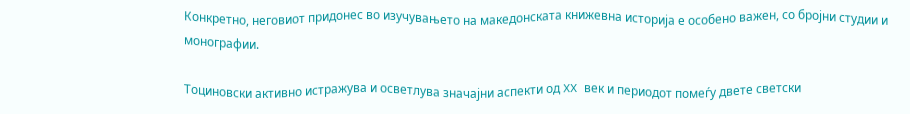Конкретно, неговиот придонес во изучувањето на македонската книжевна историја е особено важен, со бројни студии и монографии.

Тоциновски активно истражува и осветлува значајни аспекти од XX век и периодот помеѓу двете светски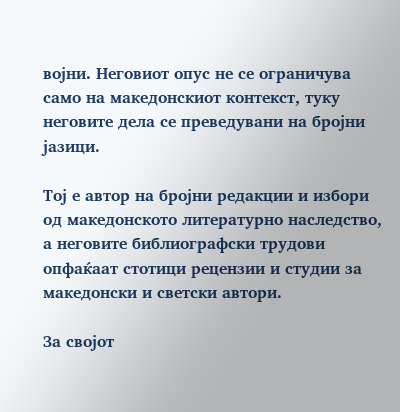војни. Неговиот опус не се ограничува само на македонскиот контекст, туку неговите дела се преведувани на бројни јазици.

Тој е автор на бројни редакции и избори од македонското литературно наследство, а неговите библиографски трудови опфаќаат стотици рецензии и студии за македонски и светски автори.

За својот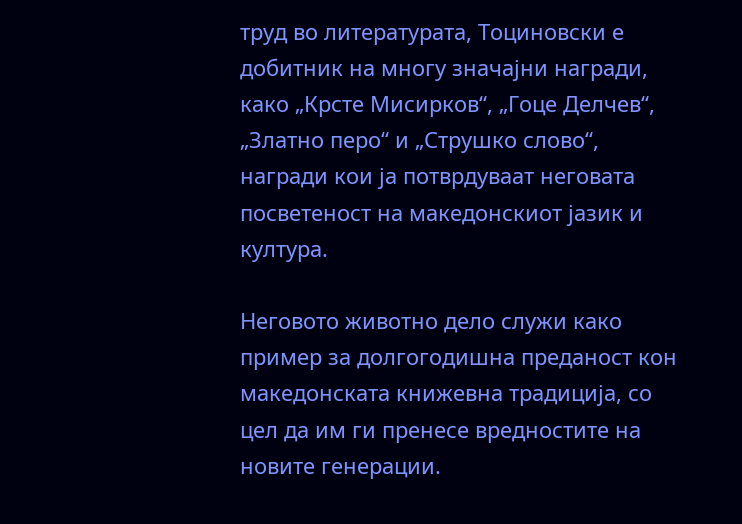труд во литературата, Тоциновски е добитник на многу значајни награди, како „Крсте Мисирков“, „Гоце Делчев“, „Златно перо“ и „Струшко слово“, награди кои ја потврдуваат неговата посветеност на македонскиот јазик и култура.

Неговото животно дело служи како пример за долгогодишна преданост кон македонската книжевна традиција, со цел да им ги пренесе вредностите на новите генерации.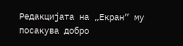Редакцијата на „Екран“ му посакува добро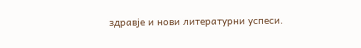здравје и нови литературни успеси.